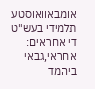אומבאוואוסטע תלמידי בעש"ט
די אחראים: אחראי,גבאי ביהמד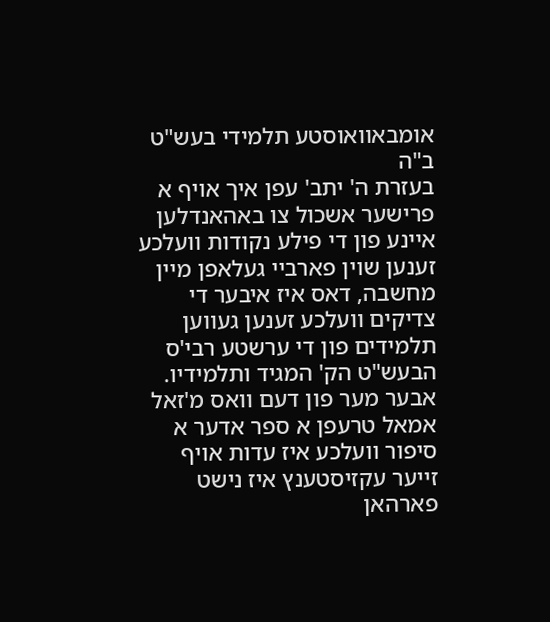אומבאוואוסטע תלמידי בעש"ט
ב"ה
בעזרת ה' יתב' עפן איך אויף א פרישער אשכול צו באהאנדלען איינע פון די פילע נקודות וועלכע זענען שוין פארביי געלאפן מיין מחשבה, דאס איז איבער די צדיקים וועלכע זענען געווען תלמידים פון די ערשטע רבי'ס הבעש"ט הק' המגיד ותלמידיו. אבער מער פון דעם וואס מ'זאל אמאל טרעפן א ספר אדער א סיפור וועלכע איז עדות אויף זייער עקזיסטענץ איז נישט פארהאן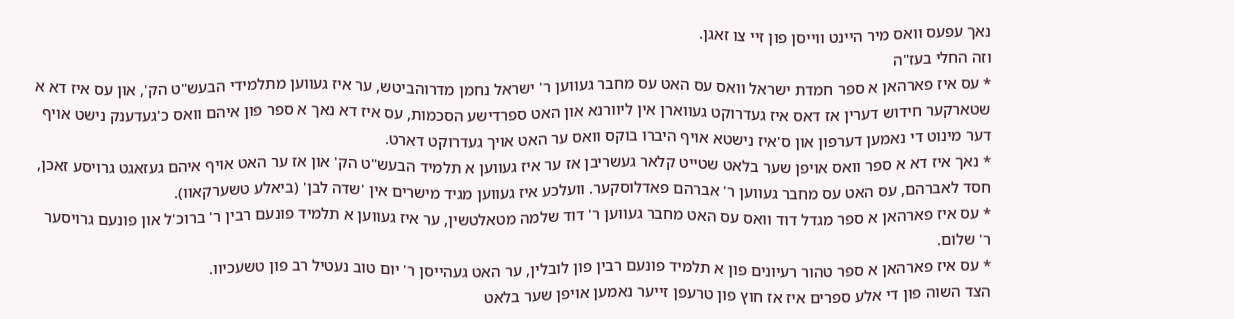נאך עפעס וואס מיר היינט ווייסן פון זיי צו זאגן.
וזה החלי בעז"ה
* עס איז פארהאן א ספר חמדת ישראל וואס עס האט עס מחבר געווען ר' ישראל נחמן מדרוהביטש, ער איז געווען מתלמידי הבעש"ט הק', און עס איז דא א שטארקער חידוש דערין אז דאס איז געדרוקט געווארן אין ליוורנא און האט ספרדישע הסכמות, עס איז דא נאך א ספר פון איהם וואס כ'געדענק נישט אויף דער מינוט די נאמען דערפון און ס'איז נישטא אויף היברו בוקס וואס ער האט אויך געדרוקט דארט.
* נאך איז דא א ספר וואס אויפן שער בלאט שטייט קלאר געשריבן אז ער איז געווען א תלמיד הבעש"ט הק' און אז ער האט אויף איהם געזאגט גרויסע זאכן, חסד לאברהם, עס האט עס מחבר געווען ר' אברהם פאדלוסקער. וועלכע איז געווען מגיד מישרים אין 'שדה לבן' (ביאלע טשערקאוו).
* עס איז פארהאן א ספר מגדל דוד וואס עס האט מחבר געווען ר' דוד שלמה מטאלטשין, ער איז געווען א תלמיד פונעם רבין ר' ברוכ'ל און פונעם גרויסער ר' שלום.
* עס איז פארהאן א ספר טהור רעיונים פון א תלמיד פונעם רבין פון לובלין, ער האט געהייסן ר' יום טוב נעטיל רב פון טשעכיוו.
הצד השוה פון די אלע ספרים איז אז חוץ פון טרעפן זייער נאמען אויפן שער בלאט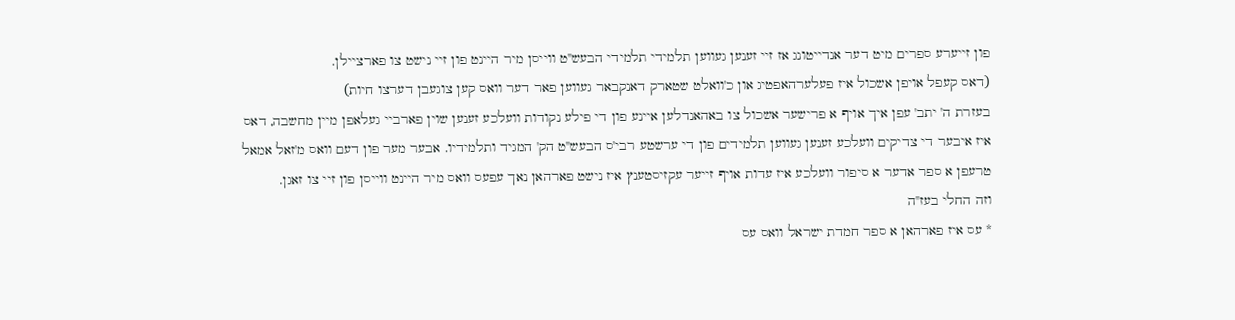פון זייערע ספרים מיט דער אנדייטונג אז זיי זענען געווען תלמידי תלמידי הבעש"ט ווייסן מיר היינט פון זיי נישט צו פארציילן.
(דאס קעפל אויפן אשכול איז פעלערהאפטיג און כ'וואלט שטארק דאנקבאר געווען פאר דער וואס קען צוגעבן דערצו חיות)
בעזרת ה' יתב' עפן איך אויף א פרישער אשכול צו באהאנדלען איינע פון די פילע נקודות וועלכע זענען שוין פארביי געלאפן מיין מחשבה, דאס איז איבער די צדיקים וועלכע זענען געווען תלמידים פון די ערשטע רבי'ס הבעש"ט הק' המגיד ותלמידיו. אבער מער פון דעם וואס מ'זאל אמאל טרעפן א ספר אדער א סיפור וועלכע איז עדות אויף זייער עקזיסטענץ איז נישט פארהאן נאך עפעס וואס מיר היינט ווייסן פון זיי צו זאגן.
וזה החלי בעז"ה
* עס איז פארהאן א ספר חמדת ישראל וואס עס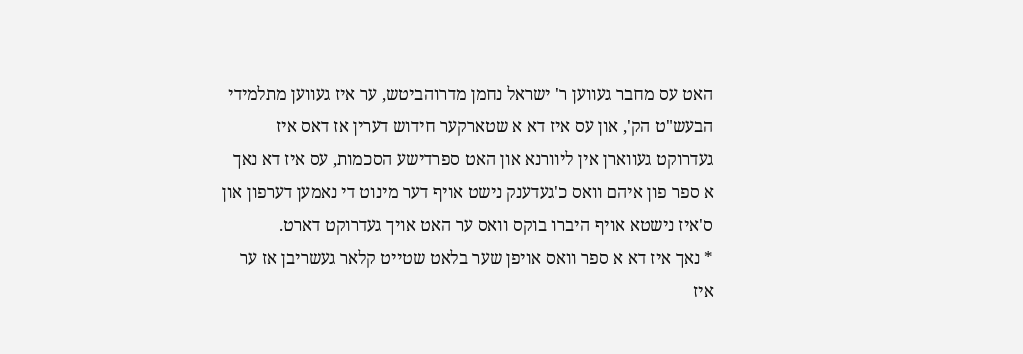האט עס מחבר געווען ר' ישראל נחמן מדרוהביטש, ער איז געווען מתלמידי הבעש"ט הק', און עס איז דא א שטארקער חידוש דערין אז דאס איז געדרוקט געווארן אין ליוורנא און האט ספרדישע הסכמות, עס איז דא נאך א ספר פון איהם וואס כ'געדענק נישט אויף דער מינוט די נאמען דערפון און ס'איז נישטא אויף היברו בוקס וואס ער האט אויך געדרוקט דארט.
* נאך איז דא א ספר וואס אויפן שער בלאט שטייט קלאר געשריבן אז ער איז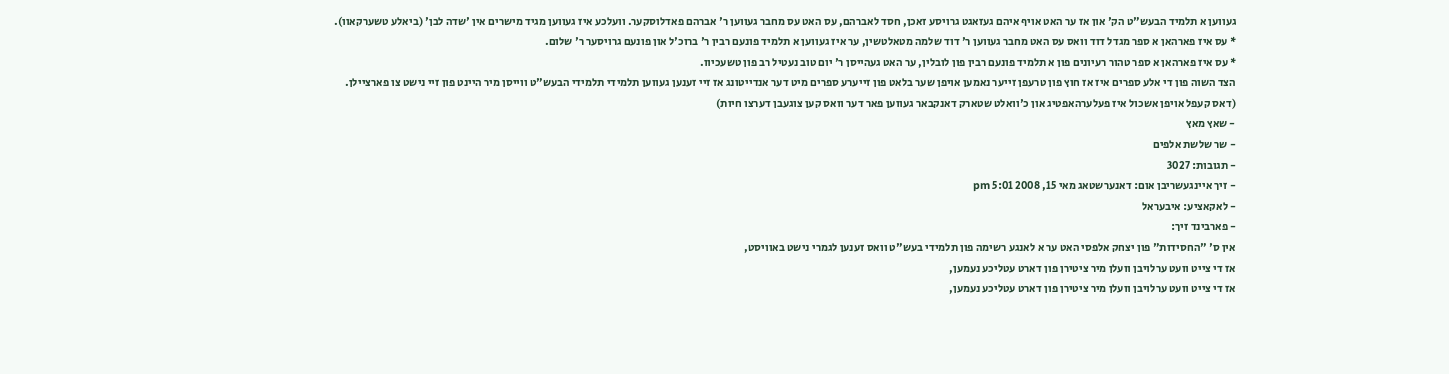געווען א תלמיד הבעש"ט הק' און אז ער האט אויף איהם געזאגט גרויסע זאכן, חסד לאברהם, עס האט עס מחבר געווען ר' אברהם פאדלוסקער. וועלכע איז געווען מגיד מישרים אין 'שדה לבן' (ביאלע טשערקאוו).
* עס איז פארהאן א ספר מגדל דוד וואס עס האט מחבר געווען ר' דוד שלמה מטאלטשין, ער איז געווען א תלמיד פונעם רבין ר' ברוכ'ל און פונעם גרויסער ר' שלום.
* עס איז פארהאן א ספר טהור רעיונים פון א תלמיד פונעם רבין פון לובלין, ער האט געהייסן ר' יום טוב נעטיל רב פון טשעכיוו.
הצד השוה פון די אלע ספרים איז אז חוץ פון טרעפן זייער נאמען אויפן שער בלאט פון זייערע ספרים מיט דער אנדייטונג אז זיי זענען געווען תלמידי תלמידי הבעש"ט ווייסן מיר היינט פון זיי נישט צו פארציילן.
(דאס קעפל אויפן אשכול איז פעלערהאפטיג און כ'וואלט שטארק דאנקבאר געווען פאר דער וואס קען צוגעבן דערצו חיות)
- שאץ מאץ
- שר שלשת אלפים
- תגובות: 3027
- זיך איינגעשריבן אום: דאנערשטאג מאי 15, 2008 5:01 pm
- לאקאציע: איבעראל
- פארבינד זיך:
אין ס' "החסידות" פון יצחק אלפסי האט ער א לאנגע רשימה פון תלמידי בעש"ט וואס זענען לגמרי נישט באוויסט,
אז די צייט וועט ערלויבן וועלן מיר ציטירן פון דארט עטליכע נעמען,
אז די צייט וועט ערלויבן וועלן מיר ציטירן פון דארט עטליכע נעמען,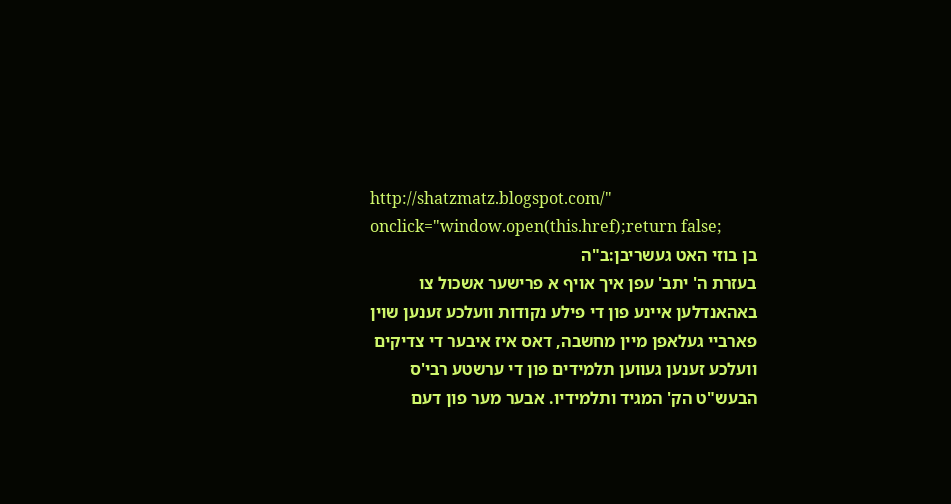http://shatzmatz.blogspot.com/" onclick="window.open(this.href);return false;
בן בוזי האט געשריבן:ב"ה
בעזרת ה' יתב' עפן איך אויף א פרישער אשכול צו באהאנדלען איינע פון די פילע נקודות וועלכע זענען שוין פארביי געלאפן מיין מחשבה, דאס איז איבער די צדיקים וועלכע זענען געווען תלמידים פון די ערשטע רבי'ס הבעש"ט הק' המגיד ותלמידיו. אבער מער פון דעם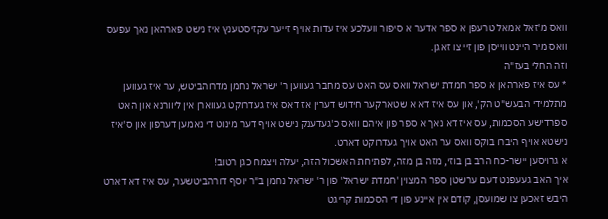וואס מ'זאל אמאל טרעפן א ספר אדער א סיפור וועלכע איז עדות אויף זייער עקזיסטענץ איז נישט פארהאן נאך עפעס וואס מיר היינט ווייסן פון זיי צו זאגן.
וזה החלי בעז"ה
* עס איז פארהאן א ספר חמדת ישראל וואס עס האט עס מחבר געווען ר' ישראל נחמן מדרוהביטש, ער איז געווען מתלמידי הבעש"ט הק', און עס איז דא א שטארקער חידוש דערין אז דאס איז געדרוקט געווארן אין ליוורנא און האט ספרדישע הסכמות, עס איז דא נאך א ספר פון איהם וואס כ'געדענק נישט אויף דער מינוט די נאמען דערפון און ס'איז נישטא אויף היברו בוקס וואס ער האט אויך געדרוקט דארט.
א גרויסען יישר-כח הרב בן בוזי, מזה בן מזה, לפתיחת האשכול הזה, יעלה ויצמח כגן רטוב!
איך האב געעפנט דעם ערשטן ספר המצוין 'חמדת ישראל' פון ר' ישראל נחמן ב"ר יוסף דורהביטשער, עס איז דא דארט היבש זאכען צו שמועסן, קודם אין איינע פון די הסכמות קריגט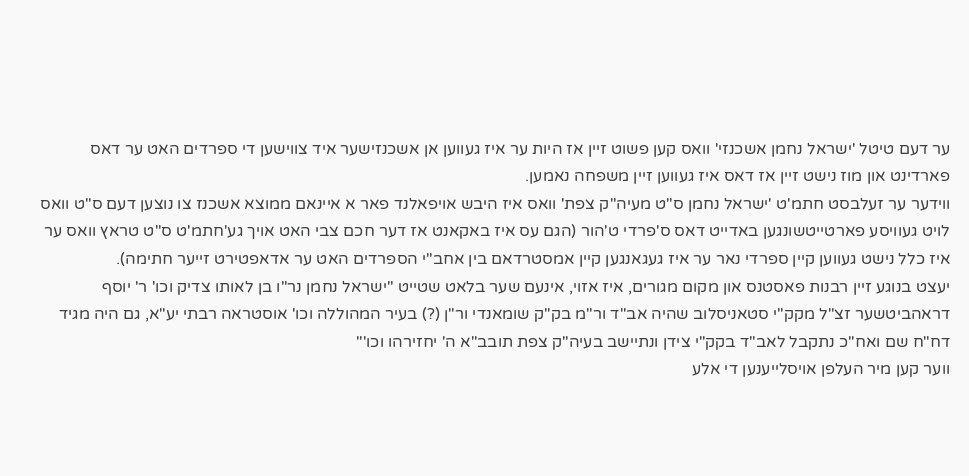ער דעם טיטל 'ישראל נחמן אשכנזי' וואס קען פשוט זיין אז היות ער איז געווען אן אשכנזישער איד צווישען די ספרדים האט ער דאס פארדינט און מוז נישט זיין אז דאס איז געווען זיין משפחה נאמען.
ווידער ער זעלבסט חתמ'ט 'ישראל נחמן ס"ט מעיה"ק צפת' וואס איז היבש אויפאלנד פאר א איינאם ממוצא אשכנז צו נוצען דעם ס"ט וואס לויט געוויסע פארטייטשונגען באדייט דאס ס'פרדי ט'הור (הגם עס איז באקאנט אז דער חכם צבי האט אויך גע'חתמ'ט ס"ט טראץ וואס ער איז כלל נישט געווען קיין ספרדי נאר ער איז געגאנגען קיין אמסטרדאם בין אחב"י הספרדים האט ער אדאפטירט זייער חתימה).
יעצט בנוגע זיין רבנות פאסטנס און מקום מגורים, איז אזוי, אינעם שער בלאט שטייט "ישראל נחמן נר"ו בן לאותו צדיק וכו' ר' יוסף דראהביטשער זצ"ל מקק"י סטאניסלוב שהיה אב"ד ור"מ בק"ק שומאנדי ור"ן (?) בעיר המהוללה וכו' אוסטראה רבתי יע"א, גם היה מגיד דח"ח שם ואח"כ נתקבל לאב"ד בקק"י צידן ונתיישב בעיה"ק צפת תובב"א ה' יחזירהו וכו'"
ווער קען מיר העלפן אויסלייענען די אלע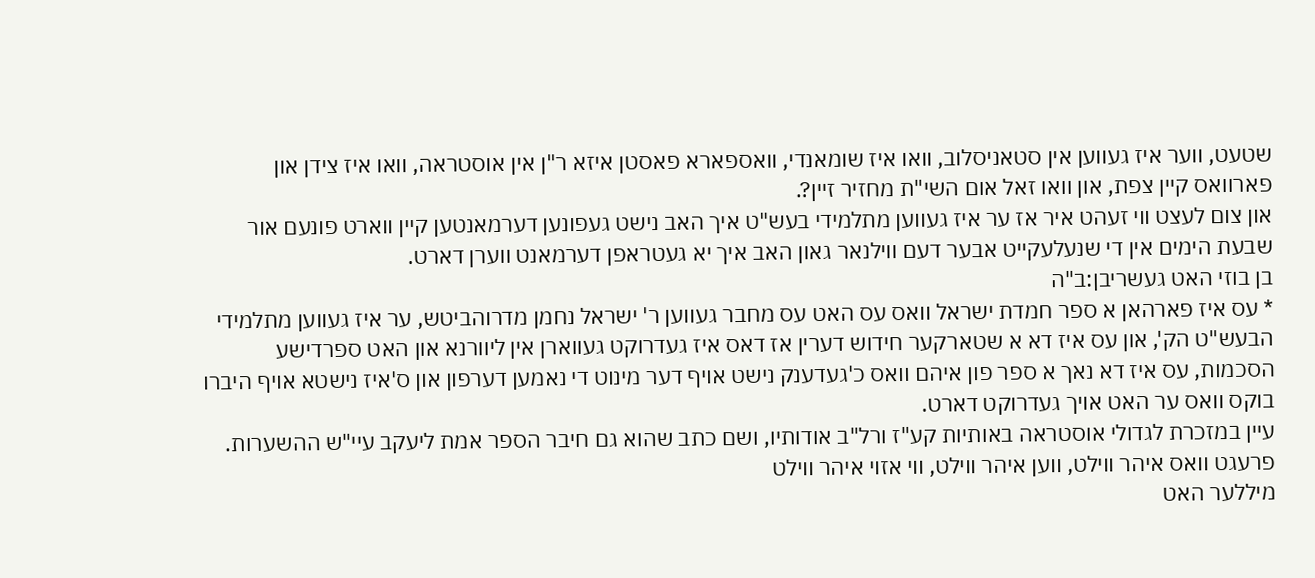שטעט, ווער איז געווען אין סטאניסלוב, וואו איז שומאנדי, וואספארא פאסטן איזא ר"ן אין אוסטראה, וואו איז צידן און פארוואס קיין צפת, און וואו זאל אום השי"ת מחזיר זיין?.
און צום לעצט ווי זעהט איר אז ער איז געווען מתלמידי בעש"ט איך האב נישט געפונען דערמאנטען קיין ווארט פונעם אור שבעת הימים אין די שנעלעקייט אבער דעם ווילנאר גאון האב איך יא געטראפן דערמאנט ווערן דארט.
בן בוזי האט געשריבן:ב"ה
* עס איז פארהאן א ספר חמדת ישראל וואס עס האט עס מחבר געווען ר' ישראל נחמן מדרוהביטש, ער איז געווען מתלמידי הבעש"ט הק', און עס איז דא א שטארקער חידוש דערין אז דאס איז געדרוקט געווארן אין ליוורנא און האט ספרדישע הסכמות, עס איז דא נאך א ספר פון איהם וואס כ'געדענק נישט אויף דער מינוט די נאמען דערפון און ס'איז נישטא אויף היברו בוקס וואס ער האט אויך געדרוקט דארט.
עיין במזכרת לגדולי אוסטראה באותיות קע"ז ורל"ב אודותיו, ושם כתב שהוא גם חיבר הספר אמת ליעקב עיי"ש ההשערות.
פרעגט וואס איהר ווילט, ווען איהר ווילט, ווי אזוי איהר ווילט
מיללער האט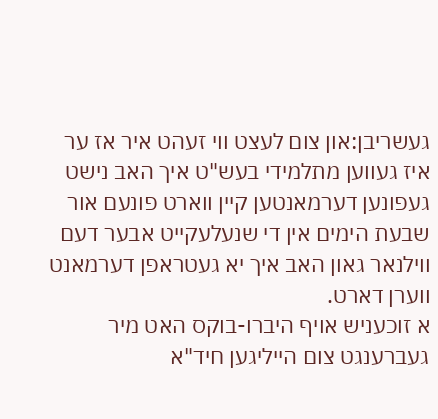געשריבן:און צום לעצט ווי זעהט איר אז ער איז געווען מתלמידי בעש"ט איך האב נישט געפונען דערמאנטען קיין ווארט פונעם אור שבעת הימים אין די שנעלעקייט אבער דעם ווילנאר גאון האב איך יא געטראפן דערמאנט ווערן דארט.
א זוכעניש אויף היברו-בוקס האט מיר געברענגט צום הייליגען חיד"א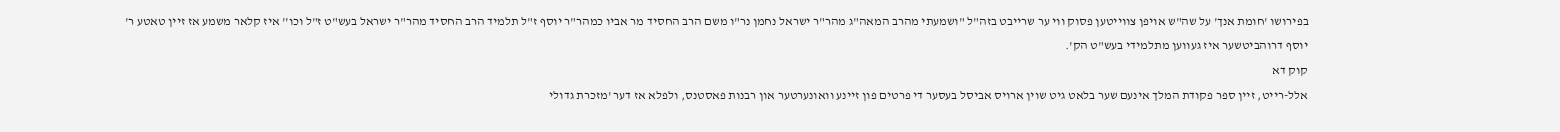בפירושו 'חומת אנך' על שה"ש אויפן צווייטען פסוק ווי ער שרייבט בזה"ל "ושמעתי מהרב המאה"ג מהר"ר ישראל נחמן נר"ו משם הרב החסיד מר אביו כמהר"ר יוסף ז"ל תלמיד הרב החסיד מהר"ר ישראל בעש"ט ז"ל וכו'' איז קלאר משמע אז זיין טאטע ר' יוסף דרוהביטשער איז געווען מתלמידי בעש"ט הק'.
קוק דא
אלל-רייט, זיין ספר פקודת המלך אינעם שער בלאט גיט שוין ארויס אביסל בעסער די פרטים פון זיינע וואונערטער און רבנות פאסטנס, ולפלא אז דער 'מזכרת גדולי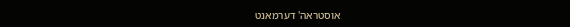אוסטראה' דערמאנט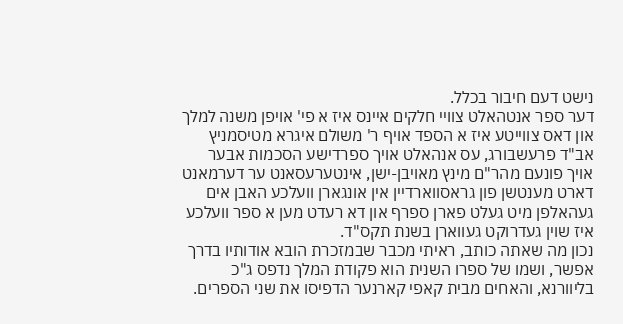נישט דעם חיבור בכלל.
דער ספר אנטהאלט צוויי חלקים איינס איז א פי' אויפן משנה למלך און דאס צווייטע איז א הספד אויף ר' משולם איגרא מטיסמניץ אב"ד פרעשבורג, עס אנהאלט אויך ספרדישע הסכמות אבער אויך פונעם מהר"ם מינץ מאויבן-ישן, אינטערעסאנט ער דערמאנט דארט מענטשן פון גראסווארדיין אין אונגארן וועלכע האבן אים געהאלפן מיט געלט פארן ספרף און דא רעדט מען א ספר וועלכע איז שוין געדרוקט געווארן בשנת תקס"ד.
נכון מה שאתה כותב, ראיתי מכבר שבמזכרת הובא אודותיו בדרך אפשר, ושמו של ספרו השנית הוא פקודת המלך נדפס ג"כ בליוורנא, והאחים מבית קאפי קארנער הדפיסו את שני הספרים.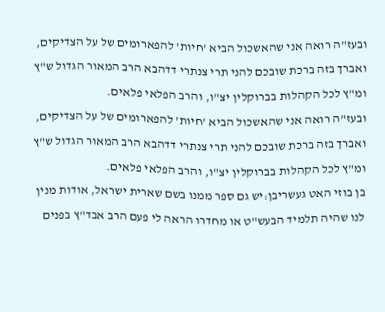ובעז"ה רואה אני שהאשכול הביא 'חיות' להפארומים של על הצדיקים, ואברך בזה ברכת שובכם להני תרי צנתרי דדהבא הרב המאור הגדול ש"ץ ומ"ץ לכל הקהלות בברוקלין יצ"ו, והרב הפלאי פלאים.
ובעז"ה רואה אני שהאשכול הביא 'חיות' להפארומים של על הצדיקים, ואברך בזה ברכת שובכם להני תרי צנתרי דדהבא הרב המאור הגדול ש"ץ ומ"ץ לכל הקהלות בברוקלין יצ"ו, והרב הפלאי פלאים.
בן בוזי האט געשריבן:יש גם ספר ממנו בשם שארית ישראל, אודות מנין לנו שהיה תלמיד הבעש"ט או מחדרו הראה לי פעם הרב אבד"ץ בפנים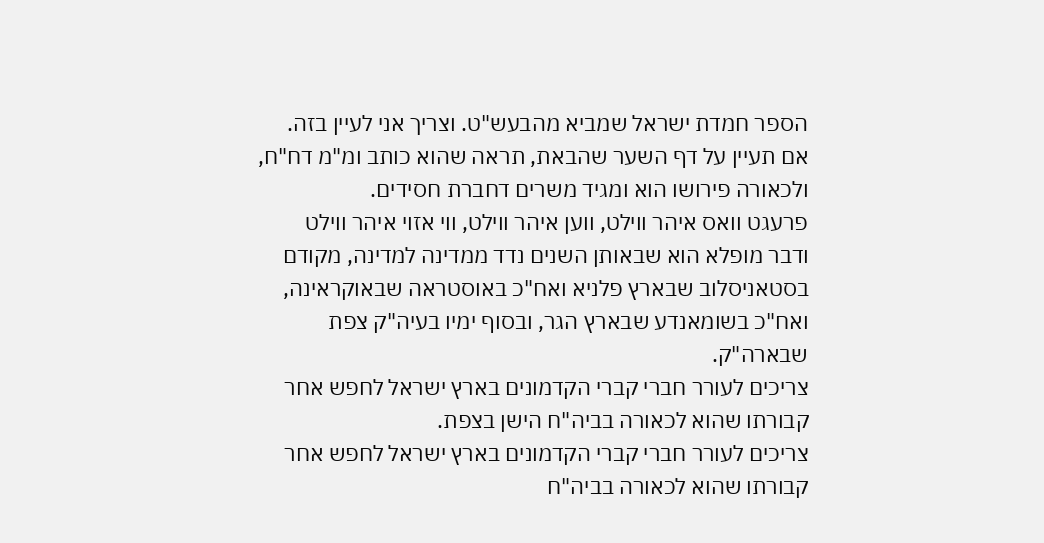הספר חמדת ישראל שמביא מהבעש"ט. וצריך אני לעיין בזה.
אם תעיין על דף השער שהבאת, תראה שהוא כותב ומ"מ דח"ח, ולכאורה פירושו הוא ומגיד משרים דחברת חסידים.
פרעגט וואס איהר ווילט, ווען איהר ווילט, ווי אזוי איהר ווילט
ודבר מופלא הוא שבאותן השנים נדד ממדינה למדינה, מקודם בסטאניסלוב שבארץ פלניא ואח"כ באוסטראה שבאוקראינה, ואח"כ בשומאנדע שבארץ הגר, ובסוף ימיו בעיה"ק צפת שבארה"ק.
צריכים לעורר חברי קברי הקדמונים בארץ ישראל לחפש אחר קבורתו שהוא לכאורה בביה"ח הישן בצפת.
צריכים לעורר חברי קברי הקדמונים בארץ ישראל לחפש אחר קבורתו שהוא לכאורה בביה"ח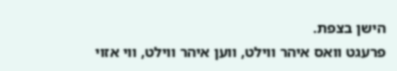הישן בצפת.
פרעגט וואס איהר ווילט, ווען איהר ווילט, ווי אזוי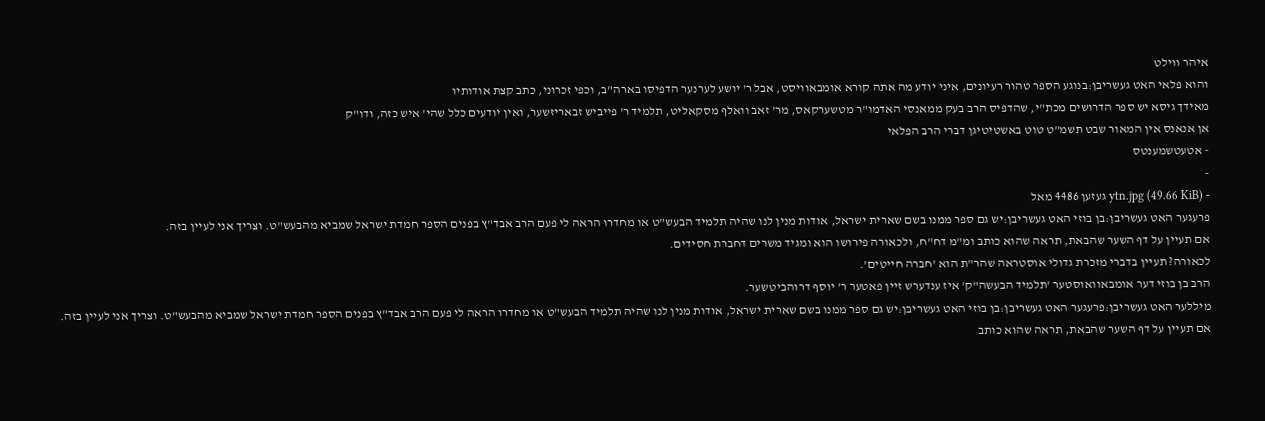איהר ווילט
והוא פלאי האט געשריבן:בנוגע הספר טהור רעיונים, איני יודע מה אתה קורא אומבאוויסט, אבל ר' יושע לערנער הדפיסו בארה"ב, וכפי זכרוני, כתב קצת אודותיו
מאידך גיסא יש ספר הדרושים מכת"י, שהדפיס הרב בעק ממאנסי האדמו"ר מטשערקאס, מר' זאב וואלף מסקאליט, תלמיד ר' פייביש זבאריזשער, ואין יודעים כלל שהי' איש כזה, ודו"ק
אן אנאנס אין המאור שבט תשמ"ט טוט באשטיטיגן דברי הרב הפלאי
- אטעטשמענטס
-
- ytn.jpg (49.66 KiB) געזען 4486 מאל
פרעגער האט געשריבן:בן בוזי האט געשריבן:יש גם ספר ממנו בשם שארית ישראל, אודות מנין לנו שהיה תלמיד הבעש"ט או מחדרו הראה לי פעם הרב אבד"ץ בפנים הספר חמדת ישראל שמביא מהבעש"ט. וצריך אני לעיין בזה.
אם תעיין על דף השער שהבאת, תראה שהוא כותב ומ"מ דח"ח, ולכאורה פירושו הוא ומגיד משרים דחברת חסידים.
לכאורה? תעיין בדברי מזכרת גדולי אוסטראה שהר"ת הוא 'חברה חייטים'.
הרב בן בוזי דער אומבאוואוסטער 'תלמיד הבעשה"ק' איז ענדערש זיין פאטער ר' יוסף דרוהביטשער.
מיללער האט געשריבן:פרעגער האט געשריבן:בן בוזי האט געשריבן:יש גם ספר ממנו בשם שארית ישראל, אודות מנין לנו שהיה תלמיד הבעש"ט או מחדרו הראה לי פעם הרב אבד"ץ בפנים הספר חמדת ישראל שמביא מהבעש"ט. וצריך אני לעיין בזה.
אם תעיין על דף השער שהבאת, תראה שהוא כותב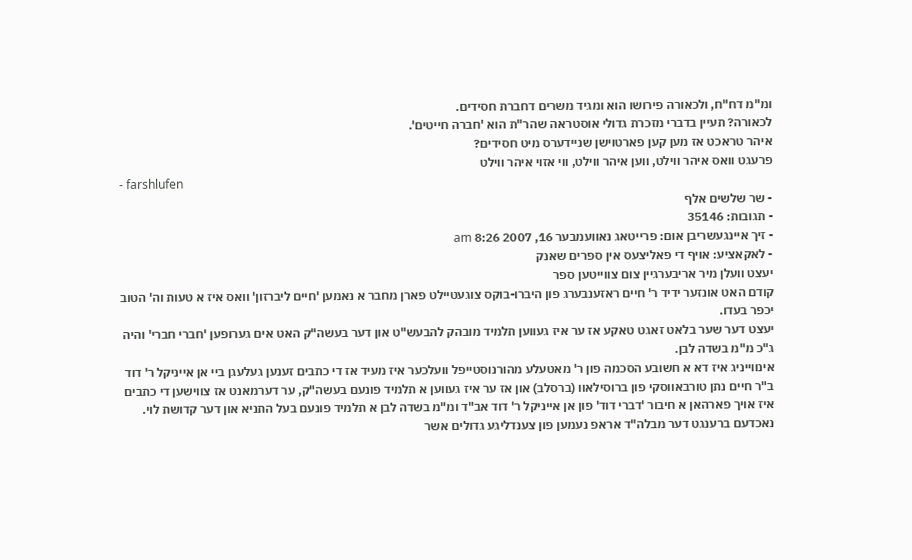ומ"מ דח"ח, ולכאורה פירושו הוא ומגיד משרים דחברת חסידים.
לכאורה? תעיין בדברי מזכרת גדולי אוסטראה שהר"ת הוא 'חברה חייטים'.
איהר טראכט אז מען קען פארטוישן שניידערס מיט חסידים?
פרעגט וואס איהר ווילט, ווען איהר ווילט, ווי אזוי איהר ווילט
- farshlufen
- שר שלשים אלף
- תגובות: 35146
- זיך איינגעשריבן אום: פרייטאג נאוועמבער 16, 2007 8:26 am
- לאקאציע: אויף די פאליצעס אין ספרים שאנק
יעצט וועלן מיר אריבערגיין צום צווייטען ספר
קודם האט אונזער ידיד ר' חיים ראזענבערג פון היברו-בוקס צוגעטיילט פארן מחבר א נאמען 'חיים ליברזון' וואס איז א טעות וה' הטוב יכפר בעדו.
יעצט דער שער בלאט זאגט טאקע אז ער איז געווען תלמיד מובהק להבעש"ט און דער בעשה"ק האט אים גערופען 'חברי חברי' והיה ג"כ מ"מ בשדה לבן.
אינווייניג איז דא א חשובע הסכמה פון ר' מאטעלע מהורנוסטייפל וועלכער איז מעיד אז די כתבים זענען געלעגן ביי אן אייניקל ר' דוד ב"ר חיים נתן טורבאווסקי פון ברוסילאוו (ברסלב) און אז ער איז געווען א תלמיד פונעם בעשה"ק, ער דערמאנט אז צווישען די כתבים איז אויך פארהאן א חיבור 'דברי דוד' פון אן אייניקל ר' דוד אב"ד ומ"מ בשדה לבן א תלמיד פונעם בעל התניא און דער קדושת לוי.
נאכדעם ברענגט דער מבלה"ד אראפ נעמען פון צענדליגע גדולים אשר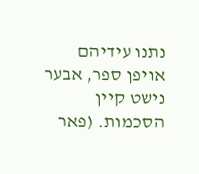נתנו עידיהם אויפן ספר, אבער נישט קיין הסכמות. (פאר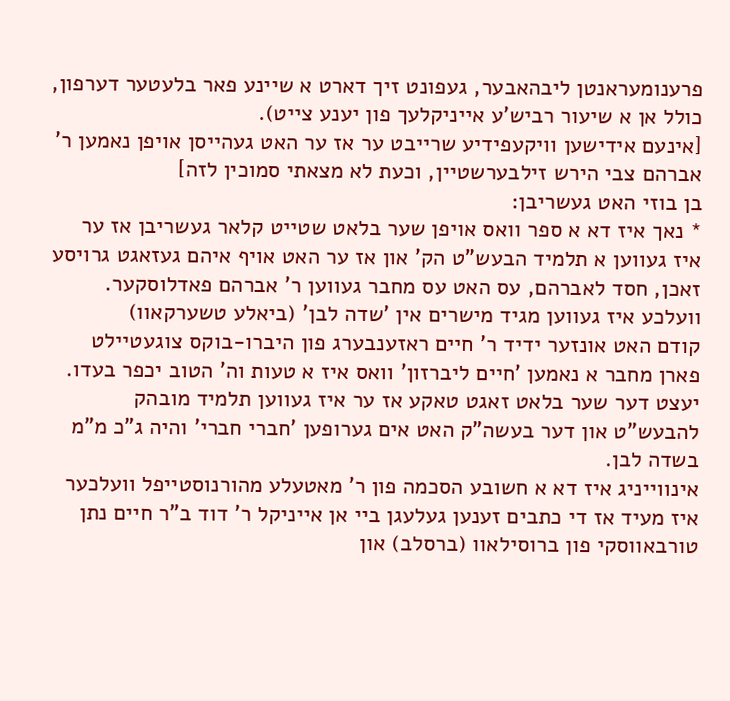פרענומעראנטן ליבהאבער, געפונט זיך דארט א שיינע פאר בלעטער דערפון, כולל אן א שיעור רביש'ע אייניקלעך פון יענע צייט).
[אינעם אידישען וויקעפידיע שרייבט ער אז ער האט געהייסן אויפן נאמען ר' אברהם צבי הירש זילבערשטיין, וכעת לא מצאתי סמוכין לזה]
בן בוזי האט געשריבן:
* נאך איז דא א ספר וואס אויפן שער בלאט שטייט קלאר געשריבן אז ער איז געווען א תלמיד הבעש"ט הק' און אז ער האט אויף איהם געזאגט גרויסע זאכן, חסד לאברהם, עס האט עס מחבר געווען ר' אברהם פאדלוסקער. וועלכע איז געווען מגיד מישרים אין 'שדה לבן' (ביאלע טשערקאוו)
קודם האט אונזער ידיד ר' חיים ראזענבערג פון היברו-בוקס צוגעטיילט פארן מחבר א נאמען 'חיים ליברזון' וואס איז א טעות וה' הטוב יכפר בעדו.
יעצט דער שער בלאט זאגט טאקע אז ער איז געווען תלמיד מובהק להבעש"ט און דער בעשה"ק האט אים גערופען 'חברי חברי' והיה ג"כ מ"מ בשדה לבן.
אינווייניג איז דא א חשובע הסכמה פון ר' מאטעלע מהורנוסטייפל וועלכער איז מעיד אז די כתבים זענען געלעגן ביי אן אייניקל ר' דוד ב"ר חיים נתן טורבאווסקי פון ברוסילאוו (ברסלב) און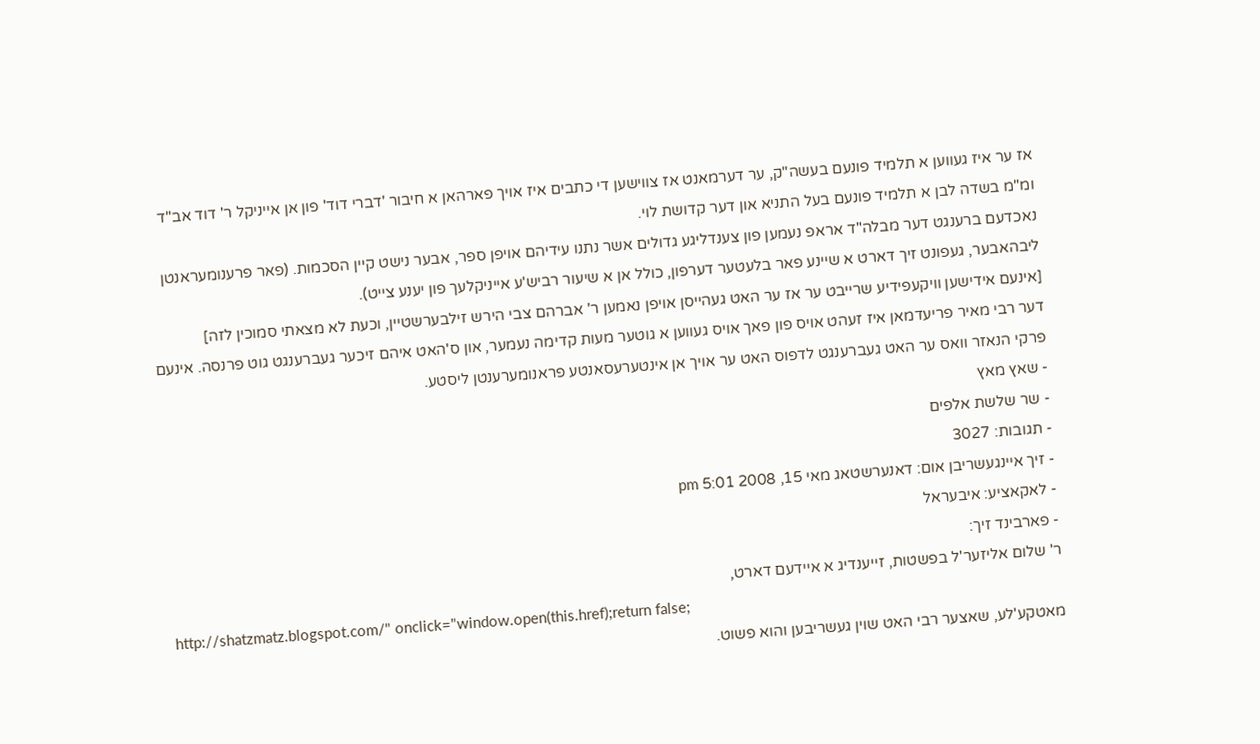אז ער איז געווען א תלמיד פונעם בעשה"ק, ער דערמאנט אז צווישען די כתבים איז אויך פארהאן א חיבור 'דברי דוד' פון אן אייניקל ר' דוד אב"ד ומ"מ בשדה לבן א תלמיד פונעם בעל התניא און דער קדושת לוי.
נאכדעם ברענגט דער מבלה"ד אראפ נעמען פון צענדליגע גדולים אשר נתנו עידיהם אויפן ספר, אבער נישט קיין הסכמות. (פאר פרענומעראנטן ליבהאבער, געפונט זיך דארט א שיינע פאר בלעטער דערפון, כולל אן א שיעור רביש'ע אייניקלעך פון יענע צייט).
[אינעם אידישען וויקעפידיע שרייבט ער אז ער האט געהייסן אויפן נאמען ר' אברהם צבי הירש זילבערשטיין, וכעת לא מצאתי סמוכין לזה]
דער רבי מאיר פריעדמאן איז זעהט אויס פון פאך אויס געווען א גוטער מעות קדימה נעמער, און ס'האט איהם זיכער געברענגט גוט פרנסה. אינעם פרקי הנאזר וואס ער האט געברענגט לדפוס האט ער אויך אן אינטערעסאנטע פראנומערענטן ליסטע.
- שאץ מאץ
- שר שלשת אלפים
- תגובות: 3027
- זיך איינגעשריבן אום: דאנערשטאג מאי 15, 2008 5:01 pm
- לאקאציע: איבעראל
- פארבינד זיך:
ר' שלום אליזער'ל בפשטות, זייענדיג א איידעם דארט,
http://shatzmatz.blogspot.com/" onclick="window.open(this.href);return false;
מאטקע'לע, שאצער רבי האט שוין געשריבען והוא פשוט.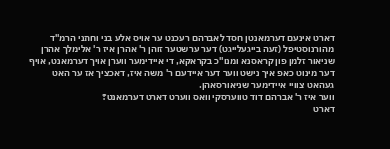דארט אינעם דערמאנטן חסד לאברהם רעכנט ער אויס אלע בני וחתני הרמ"ד מהורנוסטיפל (זעה בייגעלייגט) דער ערשטער זוהן ר' אהרן איז ר' אלימלך אהרן שניאור זלמן פון קראסנא ומנו"כ בקראקא, די איידימער ווערן אויך דערמאנט, אויף דער מינוט כאפ איך נישט ווער דער איידעם ר' משה איז, דאכציך אז ער האט געהאט צוויי איידימער שניאורסאהן.
ווער איז ר' אברהם דוד טווערסקי וואס ווערט דארט דערמאנט?
דארט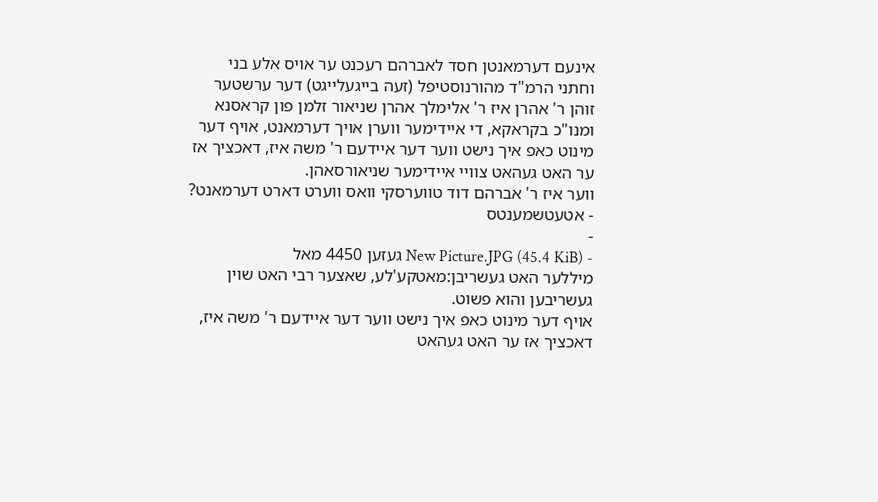אינעם דערמאנטן חסד לאברהם רעכנט ער אויס אלע בני וחתני הרמ"ד מהורנוסטיפל (זעה בייגעלייגט) דער ערשטער זוהן ר' אהרן איז ר' אלימלך אהרן שניאור זלמן פון קראסנא ומנו"כ בקראקא, די איידימער ווערן אויך דערמאנט, אויף דער מינוט כאפ איך נישט ווער דער איידעם ר' משה איז, דאכציך אז ער האט געהאט צוויי איידימער שניאורסאהן.
ווער איז ר' אברהם דוד טווערסקי וואס ווערט דארט דערמאנט?
- אטעטשמענטס
-
- New Picture.JPG (45.4 KiB) געזען 4450 מאל
מיללער האט געשריבן:מאטקע'לע, שאצער רבי האט שוין געשריבען והוא פשוט.
אויף דער מינוט כאפ איך נישט ווער דער איידעם ר' משה איז, דאכציך אז ער האט געהאט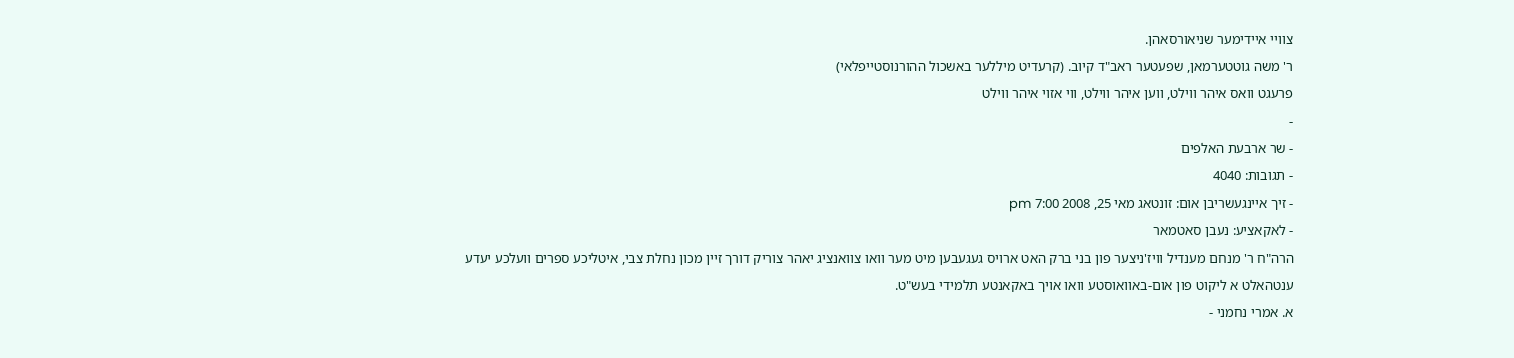צוויי איידימער שניאורסאהן.
ר' משה גוטטערמאן, שפעטער ראב"ד קיוב. (קרעדיט מיללער באשכול ההורנוסטייפלאי)
פרעגט וואס איהר ווילט, ווען איהר ווילט, ווי אזוי איהר ווילט
-
- שר ארבעת האלפים
- תגובות: 4040
- זיך איינגעשריבן אום: זונטאג מאי 25, 2008 7:00 pm
- לאקאציע: נעבן סאטמאר
הרה"ח ר' מנחם מענדיל וויז'ניצער פון בני ברק האט ארויס געגעבען מיט מער וואו צוואנציג יאהר צוריק דורך זיין מכון נחלת צבי, איטליכע ספרים וועלכע יעדע ענטהאלט א ליקוט פון אום-באוואוסטע וואו אויך באקאנטע תלמידי בעש"ט.
א. אמרי נחמני -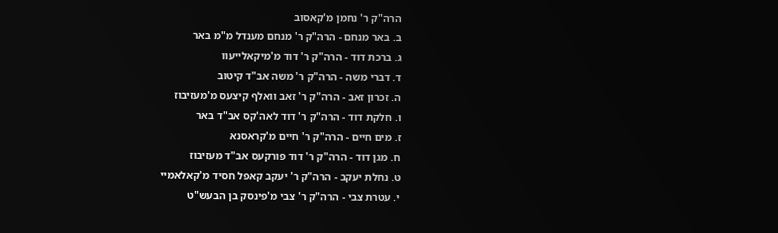הרה"ק ר' נחמן מ'קאסוב
ב. באר מנחם - הרה"ק ר' מנחם מענדל מ"מ באר
ג. ברכת דוד - הרה"ק ר' דוד מ'מיקאלייעוו
ד. דברי משה - הרה"ק ר' משה אב"ד קיטוב
ה. זכרון זאב - הרה"ק ר' זאב וואלף קיצעס מ'מעזיבוז
ו. חלקת דוד - הרה"ק ר' דוד לאה'קס אב"ד באר
ז. מים חיים - הרה"ק ר' חיים מ'קראסנא
ח. מגן דוד - הרה"ק ר' דוד פורקעס אב"ד מעזיבוז
ט. נחלת יעקב - הרה"ק ר' יעקב קאפל חסיד מ'קאלאמיי
י. עטרת צבי - הרה"ק ר' צבי מ'פינסק בן הבעש"ט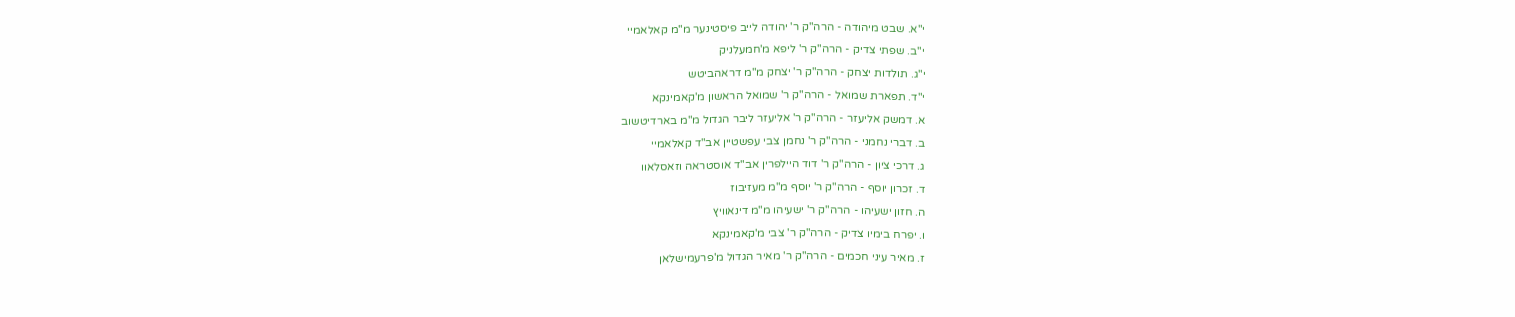י"א. שבט מיהודה - הרה"ק ר' יהודה לייב פיסטינער מ"מ קאלאמיי
י"ב. שפתי צדיק - הרה"ק ר' ליפא מ'חמעלניק
י"ג. תולדות יצחק - הרה"ק ר' יצחק מ"מ דראהביטש
י"ד. תפארת שמואל - הרה"ק ר' שמואל הראשון מ'קאמינקא
א. דמשק אליעזר - הרה"ק ר' אליעזר ליבר הגדול מ"מ בארדיטשוב
ב. דברי נחמני - הרה"ק ר' נחמן צבי עפשטיין אב"ד קאלאמיי
ג. דרכי ציון - הרה"ק ר' דוד היילפרין אב"ד אוסטראה וזאסלאוו
ד. זכרון יוסף - הרה"ק ר' יוסף מ"מ מעזיבוז
ה. חזון ישעיהו - הרה"ק ר' ישעיהו מ"מ דינאוויץ
ו. יפרח בימיו צדיק - הרה"ק ר' צבי מ'קאמינקא
ז. מאיר עיני חכמים - הרה"ק ר' מאיר הגדול מ'פרעמישלאן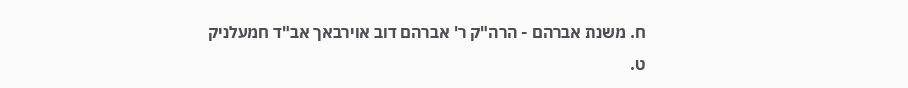ח. משנת אברהם - הרה"ק ר' אברהם דוב אוירבאך אב"ד חמעלניק
ט.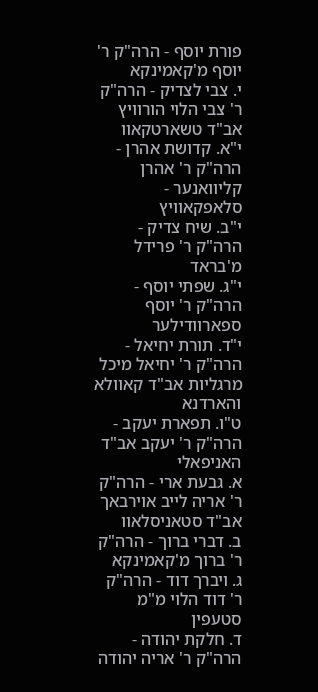פורת יוסף - הרה"ק ר' יוסף מ'קאמינקא
י. צבי לצדיק - הרה"ק ר' צבי הלוי הורוויץ אב"ד טשארטקאוו
י"א. קדושת אהרן - הרה"ק ר' אהרן קליוואנער - סלאפקאוויץ
י"ב. שיח צדיק - הרה"ק ר' פרידל מ'בראד
י"ג. שפתי יוסף - הרה"ק ר' יוסף ספארוודילער
י"ד. תורת יחיאל - הרה"ק ר' יחיאל מיכל מרגליות אב"ד קאוולא והארדנא
ט"ו. תפארת יעקב - הרה"ק ר' יעקב אב"ד האניפאלי
א. גבעת ארי - הרה"ק ר' אריה לייב אוירבאך אב"ד סטאניסלאוו
ב. דברי ברוך - הרה"ק ר' ברוך מ'קאמינקא
ג. ויברך דוד - הרה"ק ר' דוד הלוי מ"מ סטעפין
ד. חלקת יהודה - הרה"ק ר' אריה יהודה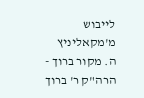לייבוש מ'מקאליניץ
ה. מקור ברוך - הרה"ק ר' ברוך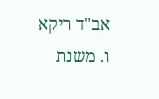אב"ד ריקא
ו. משנת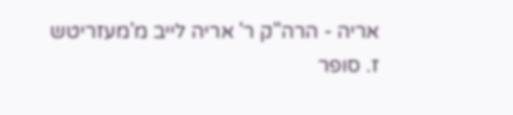אריה - הרה"ק ר' אריה לייב מ'מעזריטש
ז. סופר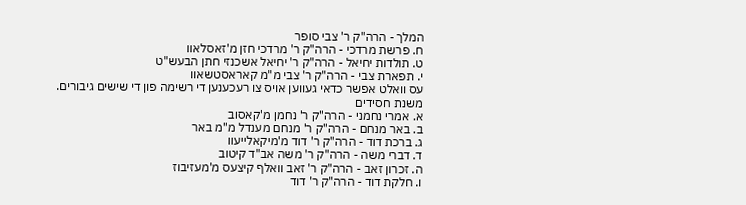המלך - הרה"ק ר' צבי סופר
ח. פרשת מרדכי - הרה"ק ר' מרדכי חזן מ'זאסלאוו
ט. תולדות יחיאל - הרה"ק ר' יחיאל אשכנזי חתן הבעש"ט
י. תפארת צבי - הרה"ק ר' צבי מ"מ קאראסטשאוו
עס וואלט אפשר כדאי געווען אויס צו רעכענען די רשימה פון די שישים גיבורים.
משנת חסידים
א. אמרי נחמני - הרה"ק ר' נחמן מ'קאסוב
ב. באר מנחם - הרה"ק ר' מנחם מענדל מ"מ באר
ג. ברכת דוד - הרה"ק ר' דוד מ'מיקאלייעוו
ד. דברי משה - הרה"ק ר' משה אב"ד קיטוב
ה. זכרון זאב - הרה"ק ר' זאב וואלף קיצעס מ'מעזיבוז
ו. חלקת דוד - הרה"ק ר' דוד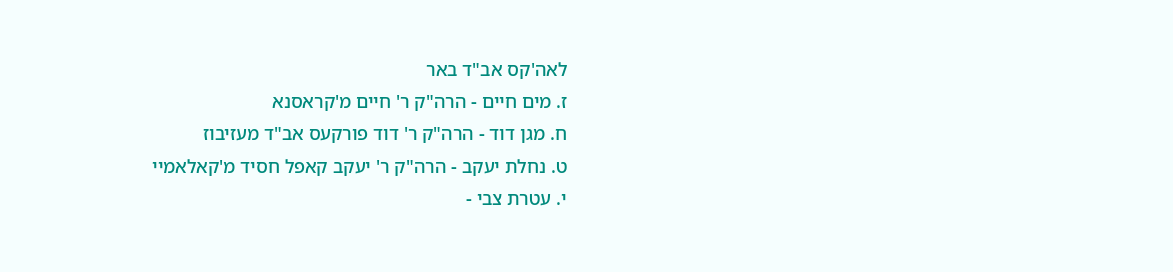לאה'קס אב"ד באר
ז. מים חיים - הרה"ק ר' חיים מ'קראסנא
ח. מגן דוד - הרה"ק ר' דוד פורקעס אב"ד מעזיבוז
ט. נחלת יעקב - הרה"ק ר' יעקב קאפל חסיד מ'קאלאמיי
י. עטרת צבי -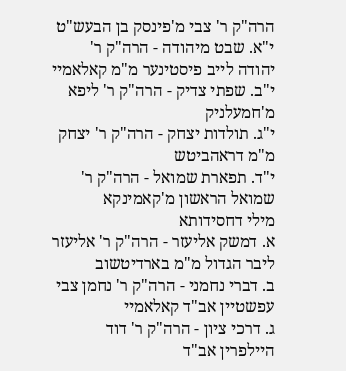הרה"ק ר' צבי מ'פינסק בן הבעש"ט
י"א. שבט מיהודה - הרה"ק ר' יהודה לייב פיסטינער מ"מ קאלאמיי
י"ב. שפתי צדיק - הרה"ק ר' ליפא מ'חמעלניק
י"ג. תולדות יצחק - הרה"ק ר' יצחק מ"מ דראהביטש
י"ד. תפארת שמואל - הרה"ק ר' שמואל הראשון מ'קאמינקא
מילי דחסידותא
א. דמשק אליעזר - הרה"ק ר' אליעזר ליבר הגדול מ"מ בארדיטשוב
ב. דברי נחמני - הרה"ק ר' נחמן צבי עפשטיין אב"ד קאלאמיי
ג. דרכי ציון - הרה"ק ר' דוד היילפרין אב"ד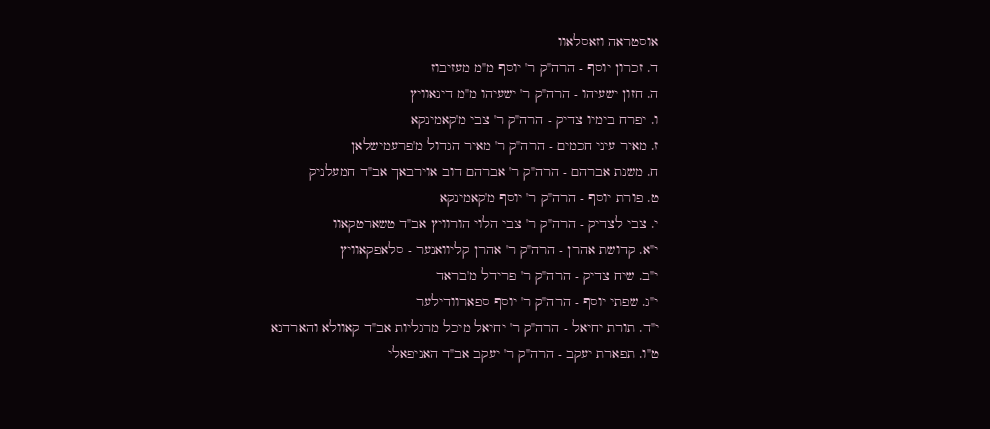אוסטראה וזאסלאוו
ד. זכרון יוסף - הרה"ק ר' יוסף מ"מ מעזיבוז
ה. חזון ישעיהו - הרה"ק ר' ישעיהו מ"מ דינאוויץ
ו. יפרח בימיו צדיק - הרה"ק ר' צבי מ'קאמינקא
ז. מאיר עיני חכמים - הרה"ק ר' מאיר הגדול מ'פרעמישלאן
ח. משנת אברהם - הרה"ק ר' אברהם דוב אוירבאך אב"ד חמעלניק
ט. פורת יוסף - הרה"ק ר' יוסף מ'קאמינקא
י. צבי לצדיק - הרה"ק ר' צבי הלוי הורוויץ אב"ד טשארטקאוו
י"א. קדושת אהרן - הרה"ק ר' אהרן קליוואנער - סלאפקאוויץ
י"ב. שיח צדיק - הרה"ק ר' פרידל מ'בראד
י"ג. שפתי יוסף - הרה"ק ר' יוסף ספארוודילער
י"ד. תורת יחיאל - הרה"ק ר' יחיאל מיכל מרגליות אב"ד קאוולא והארדנא
ט"ו. תפארת יעקב - הרה"ק ר' יעקב אב"ד האניפאלי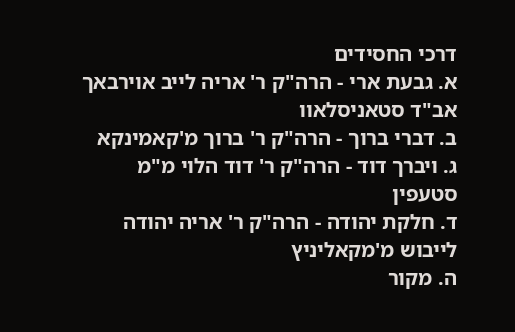דרכי החסידים
א. גבעת ארי - הרה"ק ר' אריה לייב אוירבאך אב"ד סטאניסלאוו
ב. דברי ברוך - הרה"ק ר' ברוך מ'קאמינקא
ג. ויברך דוד - הרה"ק ר' דוד הלוי מ"מ סטעפין
ד. חלקת יהודה - הרה"ק ר' אריה יהודה לייבוש מ'מקאליניץ
ה. מקור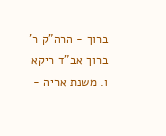ברוך - הרה"ק ר' ברוך אב"ד ריקא
ו. משנת אריה -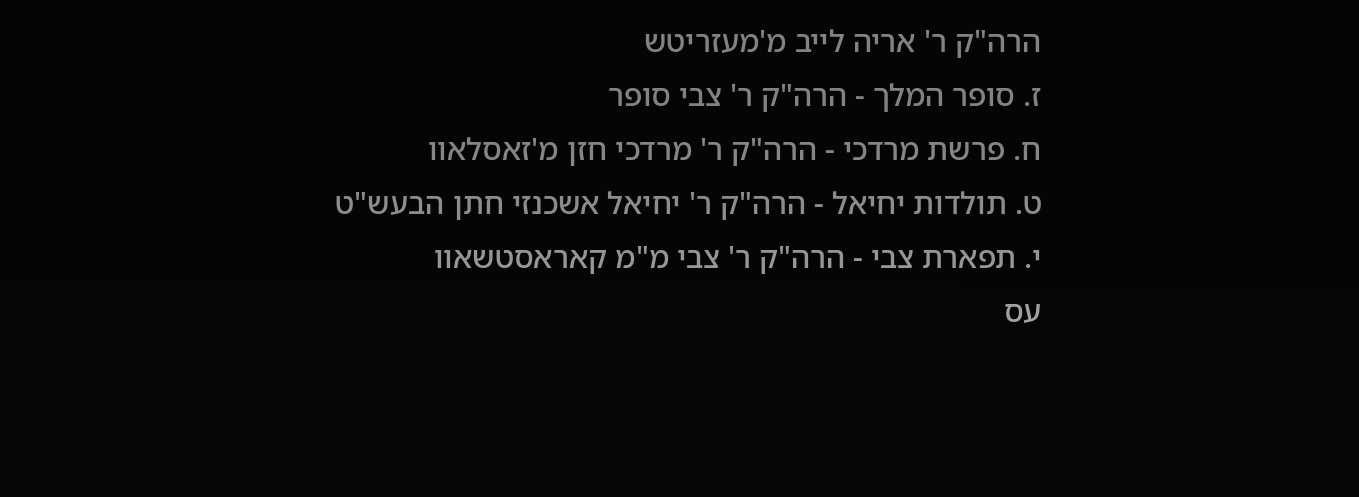הרה"ק ר' אריה לייב מ'מעזריטש
ז. סופר המלך - הרה"ק ר' צבי סופר
ח. פרשת מרדכי - הרה"ק ר' מרדכי חזן מ'זאסלאוו
ט. תולדות יחיאל - הרה"ק ר' יחיאל אשכנזי חתן הבעש"ט
י. תפארת צבי - הרה"ק ר' צבי מ"מ קאראסטשאוו
עס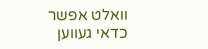וואלט אפשר כדאי געווען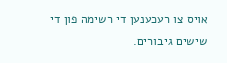אויס צו רעכענען די רשימה פון די שישים גיבורים.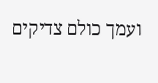ועמך כולם צדיקים